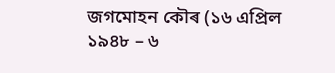জগমোহন কৌৰ (১৬ এপ্ৰিল ১৯৪৮ – ৬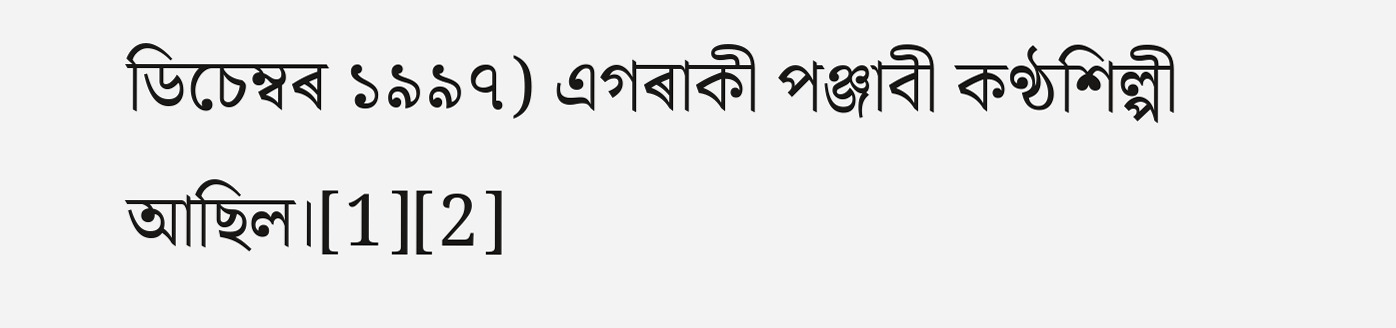ডিচেম্বৰ ১৯৯৭) এগৰাকী পঞ্জাবী কণ্ঠশিল্পী আছিল।[1][2]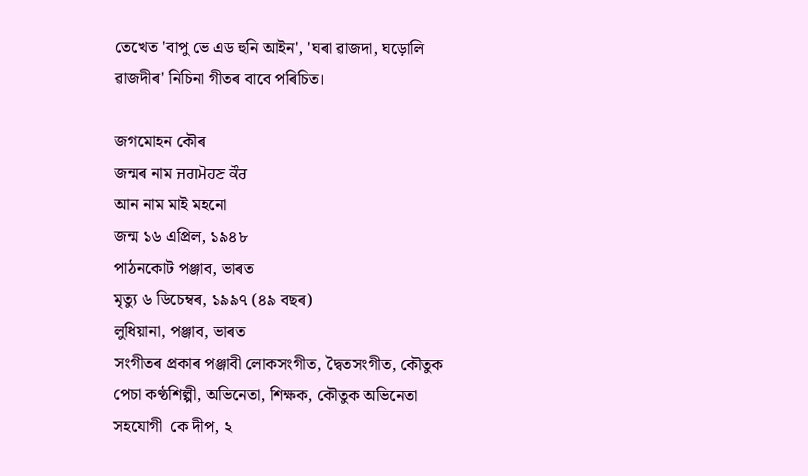তেখেত 'বাপু ভে এড হুনি আইন', 'ঘৰা ৱাজদা, ঘড়োলি ৱাজদীৰ' নিচিনা গীতৰ বাবে পৰিচিত।

জগমোহন কৌৰ
জন্মৰ নাম ਜਗਮੋਹਣ ਕੌਰ
আন নাম মাই মহনো
জন্ম ১৬ এপ্ৰিল, ১৯৪৮
পাঠনকোট পঞ্জাব, ভাৰত
মৃত্যু ৬ ডিচেম্বৰ, ১৯৯৭ (৪৯ বছৰ)
লুধিয়ানা, পঞ্জাব, ভাৰত
সংগীতৰ প্ৰকাৰ পঞ্জাবী লোকসংগীত, দ্বৈতসংগীত, কৌতুক
পেচা কণ্ঠশিল্পী, অভিনেতা, শিক্ষক, কৌতুক অভিনেতা
সহযোগী  কে দীপ, ২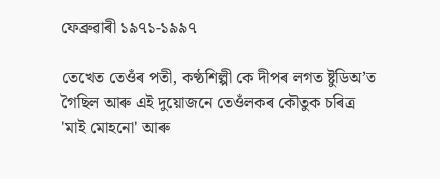ফেব্ৰুৱাৰী ১৯৭১-১৯৯৭

তেখেত তেওঁৰ পতী, কণ্ঠশিল্পী কে দীপৰ লগত ষ্টুডিঅ’ত গৈছিল আৰু এই দুয়োজনে তেওঁলকৰ কৌতুক চৰিত্ৰ 'মাই মোহনো' আৰু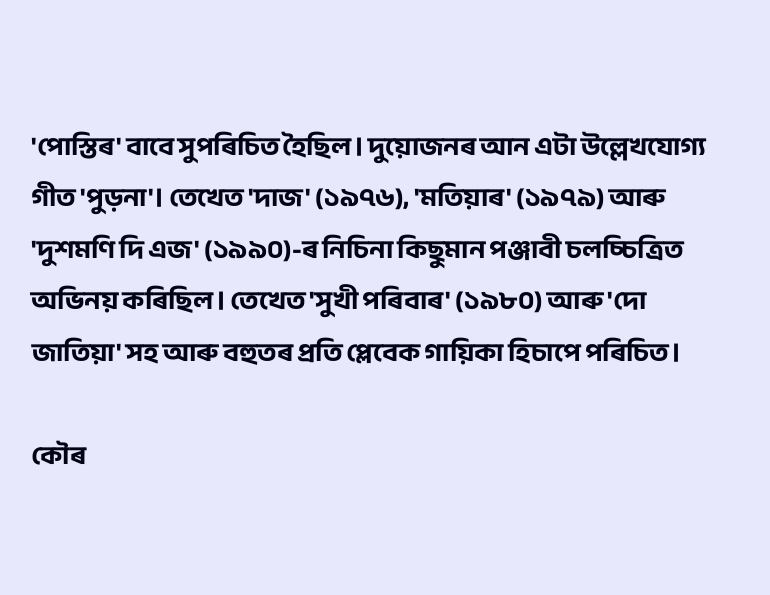'পোস্তিৰ' বাবে সুপৰিচিত হৈছিল। দুয়োজনৰ আন এটা উল্লেখযোগ্য গীত 'পুড়না'। তেখেত 'দাজ' (১৯৭৬), 'মতিয়াৰ' (১৯৭৯) আৰু 'দুশমণি দি এজ' (১৯৯০)-ৰ নিচিনা কিছুমান পঞ্জাবী চলচ্চিত্ৰিত অভিনয় কৰিছিল। তেখেত 'সুখী পৰিবাৰ' (১৯৮০) আৰু 'দো জাতিয়া' সহ আৰু বহুতৰ প্ৰতি প্লেবেক গায়িকা হিচাপে পৰিচিত।

কৌৰ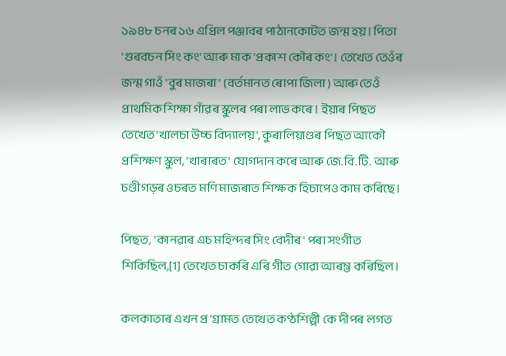১৯৪৮ চনৰ ১৬ এপ্ৰিল পঞ্জাবৰ পাঠানকোটত জন্ম হয়। পিতা 'গুৰবচন সিং কং' আৰু মাক 'প্ৰকাশ কৌৰ কং'। তেখেত তেওঁৰ জন্ম গাওঁ 'বুৰ মাজৰা' (বৰ্তমানত ৰোপা জিলা) আৰু তেওঁ প্ৰাথমিক শিক্ষা গাঁৱৰ স্কুলৰ পৰা লাভ কৰে। ইয়াৰ পিছত তেখেত 'খালচা উচ্চ বিদ্যালয়', কুৰালিয়াণ্ডৰ পিছত আকৌ প্ৰশিক্ষণ স্কুল, 'খাৰাৰত' যোগদান কৰে আৰু জে.বি.টি. আৰু চণ্ডীগড়ৰ ওচৰত মণি মাজৰাত শিক্ষক হিচাপেও কাম কৰিছে।

পিছত, 'কানৱাৰ এচ মহিন্দৰ সিং বেদীৰ' পৰা সংগীত শিকিছিল,[1] তেখেত চাকৰি এৰি গীত গোৱা আৰম্ভ কৰিছিল।

কলকাতাৰ এখন প্ৰ’গ্ৰামত তেখেত কণ্ঠশিল্পী কে দীপৰ লগত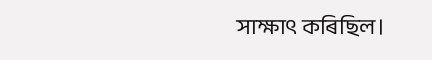সাক্ষাৎ কৰিছিল।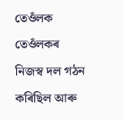তেওঁলক তেওঁলকৰ নিজস্ব দল গঠন কৰিছিল আৰু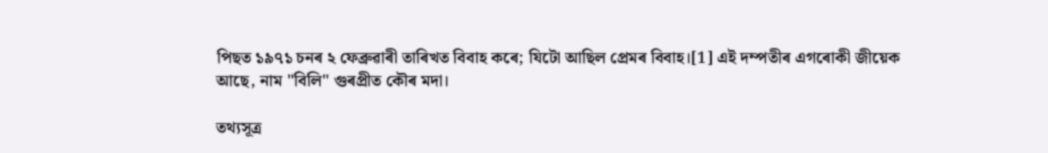পিছত ১৯৭১ চনৰ ২ ফেব্ৰুৱাৰী তাৰিখত বিবাহ কৰে; যিটো আছিল প্ৰেমৰ বিবাহ।[1] এই দম্পতীৰ এগৰোকী জীয়েক আছে, নাম "বিলি" গুৰপ্ৰীত কৌৰ মদা।

তথ্যসূত্ৰ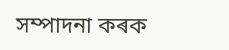সম্পাদনা কৰক